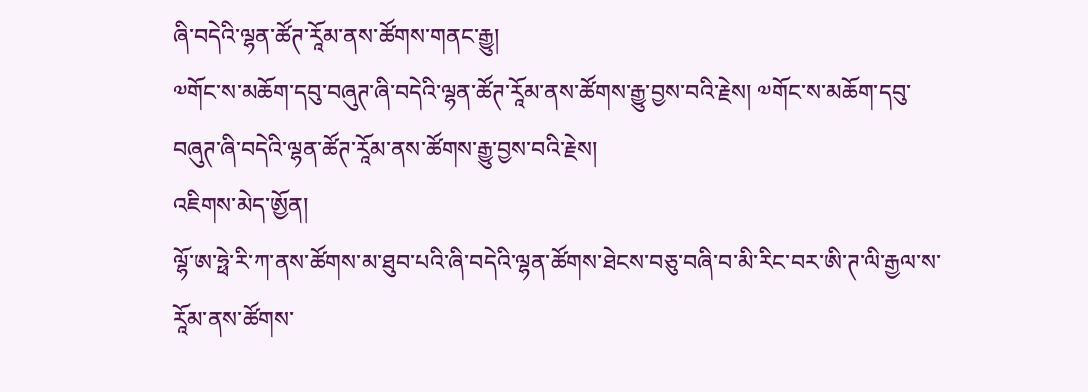ཞི་བདེའི་ལྷན་ཚོཊ་རཱོམ་ནས་ཚོགས་གནང་རྒྱུ།
༧གོང་ས་མཆོག་དབུ་བཞུཊ་ཞི་བདེའི་ལྷན་ཚོཊ་རཱོམ་ནས་ཚོགས་རྒྱུ་བྱས་བའི་རྗེས། ༧གོང་ས་མཆོག་དབུ་བཞུཊ་ཞི་བདེའི་ལྷན་ཚོཊ་རཱོམ་ནས་ཚོགས་རྒྱུ་བྱས་བའི་རྗེས།
འཇིགས་མེད་ཨྱོན།
ལྷོ་ཨ་ཧྥེ་རི་ཀ་ནས་ཚོགས་མ་ཐུབ་པའི་ཞི་བདེའི་ལྷན་ཚོགས་ཐེངས་བཅུ་བཞི་བ་མི་རིང་བར་ཨི་ཊ་ལི་རྒྱལ་ས་རཱོམ་ནས་ཚོགས་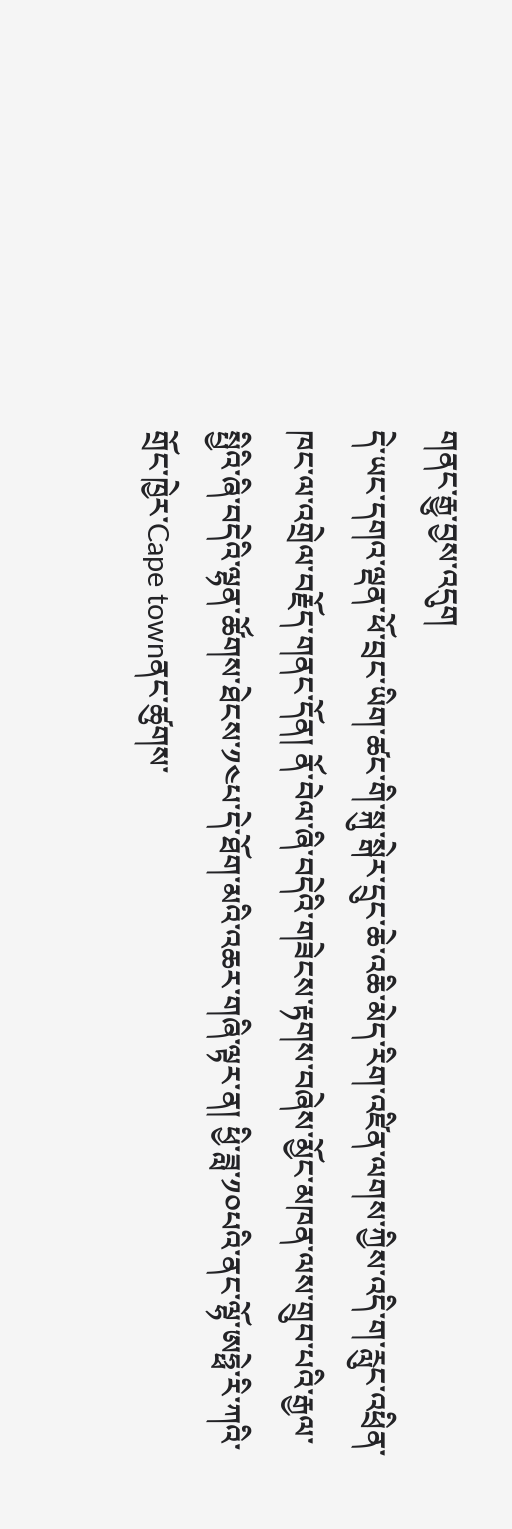གནང་རྒྱུ་བྱས་འདུག
དེ་ཡང་དགའ་ལྡན་ཕོ་བྲང་ཡིག་ཚང་གི་སྐུ་སྒེར་དྲུང་ཆེ་འཆི་མེད་རིག་འཛིན་ལགས་ཀྱིས་འདི་ག་རླུང་འཕྲིན་ཁང་ལ་འགྲེལ་བརྗོད་གནང་དོན། ནོ་བེལ་ཞི་བདེའི་གཟེངས་རྟགས་བཞེས་མྱོང་མཁན་ལས་གྲུབ་པའི་རྒྱལ་སྤྱིའི་ཞི་བདེའི་ལྷན་ཚོགས་ཐེངས་༡༤པ་དེ་ཐོག་མའི་འཆར་གཞི་ལྟར་ན། ཕྱི་ཟླ་༡༠པའི་ནང་ལྷོ་ཨཧྥེ་རི་ཀའི་གྲོང་ཁྱེར་Cape townནང་ཚུགས་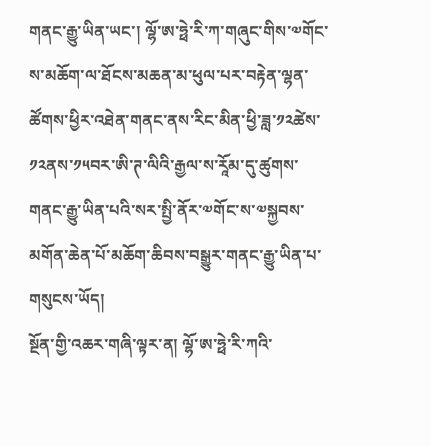གནང་རྒྱུ་ཡིན་ཡང་། ལྷོ་ཨ་ཧྥེ་རི་ཀ་གཞུང་གིས་༧གོང་ས་མཆོག་ལ་ཐོངས་མཆན་མ་ཕུལ་པར་བརྟེན་ལྷན་ཚོགས་ཕྱིར་འཐེན་གནང་ནས་རིང་མིན་ཕྱི་ཟླ་༡༢ཚེས་༡༢ནས་༡༥བར་ཨི་ཊ་ལིའི་རྒྱལ་ས་རཱོམ་དུ་ཚུགས་གནང་རྒྱུ་ཡིན་པའི་སར་སྤྱི་ནོར་༧གོང་ས་༧སྐྱབས་མགོན་ཆེན་པོ་མཆོག་ཆིབས་བསྒྱུར་གནང་རྒྱུ་ཡིན་པ་གསུངས་ཡོད།
སྔོན་གྱི་འཆར་གཞི་ལྟར་ན། ལྷོ་ཨ་ཧྥེ་རི་ཀའི་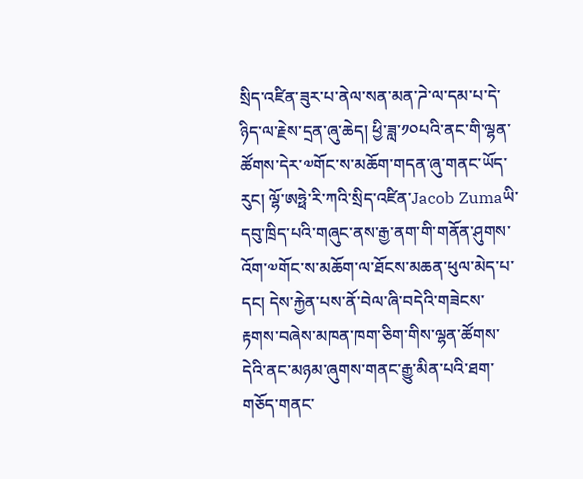སྲིད་འཛིན་ཟུར་པ་ནེལ་སན་མན་ཌེ་ལ་དམ་པ་དེ་ཉིད་ལ་རྗེས་དྲན་ཞུ་ཆེད། ཕྱི་ཟླ་༡༠པའི་ནང་གི་ལྷན་ཚོགས་དེར་༧གོང་ས་མཆོག་གདན་ཞུ་གནང་ཡོད་རུང། ལྷོ་ཨཧྥེ་རི་ཀའི་སྲིད་འཛིན་Jacob Zumaཡི་དབུ་ཁྲིད་པའི་གཞུང་ནས་རྒྱ་ནག་གི་གནོན་ཤུགས་འོག་༧གོང་ས་མཆོག་ལ་ཐོངས་མཆན་ཕུལ་མེད་པ་དང། དེས་རྐྱེན་པས་ནོ་བེལ་ཞི་བདེའི་གཟེངས་རྟགས་བཞེས་མཁན་ཁག་ཅིག་གིས་ལྷན་ཚོགས་དེའི་ནང་མཉམ་ཞུགས་གནང་རྒྱུ་མིན་པའི་ཐག་གཅོད་གནང་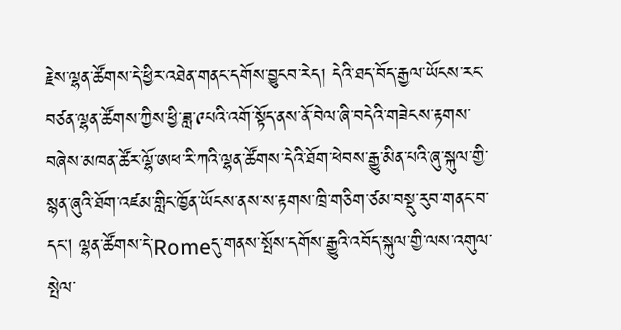རྗེས་ལྷན་ཚོགས་དེ་ཕྱིར་འཐེན་གནང་དགོས་བྱུངབ་རེད། དེའི་ཐད་བོད་རྒྱལ་ཡོངས་རང་བཙན་ལྷན་ཚོགས་ཀྱིས་ཕྱི་ཟླ་༩པའི་འགོ་སྟོད་ནས་ནོ་བེལ་ཞི་བདེའི་གཟེངས་རྟགས་བཞེས་མཁན་ཚོར་ལྷོ་ཨཕ་རི་ཀའི་ལྷན་ཚོགས་དེའི་ཐོག་ཕེབས་རྒྱུ་མིན་པའི་ཞུ་སྐུལ་གྱི་སྙན་ཞུའི་ཐོག་འཛམ་གླིང་ཁྱོན་ཡོངས་ནས་ས་རྟགས་ཁྲི་གཅིག་ཙམ་བསྡུ་རུབ་གནང་བ་དང། ལྷན་ཚོགས་དེ་Romeདུ་གནས་སྤོས་དགོས་རྒྱུའི་འབོད་སྐུལ་གྱི་ལས་འགུལ་སྤེལ་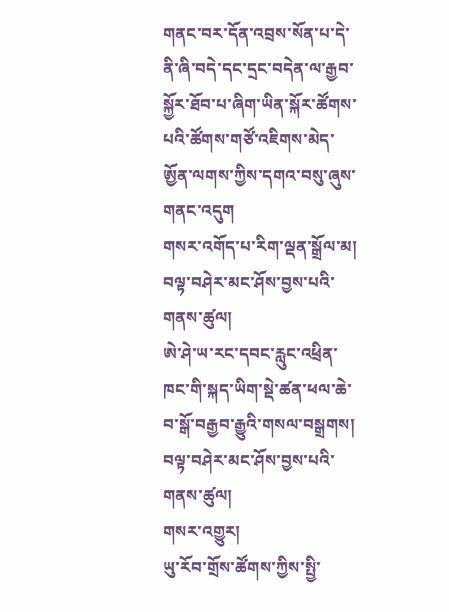གནང་བར་དོན་འབྲས་སོན་པ་དེ་ནི་ཞི་བདེ་དང་དྲང་བདེན་ལ་རྒྱབ་སྐྱོར་ཐོབ་པ་ཞིག་ཡིན་སྐོར་ཚོགས་པའི་ཚོགས་གཙོ་འཇིགས་མེད་ཨྱོན་ལགས་ཀྱིས་དགའ་བསུ་ཞུས་གནང་འདུག
གསར་འགོད་པ་རིག་ལྡན་སྒྲོལ་མ།
བལྟ་བཤེར་མང་ཤོས་བྱས་པའི་གནས་ཚུལ།
ཨེ་ཤེ་ཡ་རང་དབང་རླུང་འཕྲིན་ཁང་གི་སྐད་ཡིག་སྡེ་ཚན་ཕལ་ཆེ་བ་སྒོ་བརྒྱབ་རྒྱུའི་གསལ་བསྒྲགས།
བལྟ་བཤེར་མང་ཤོས་བྱས་པའི་གནས་ཚུལ།
གསར་འགྱུར།
ཡུ་རོབ་གྲོས་ཚོགས་ཀྱིས་སྤྱི་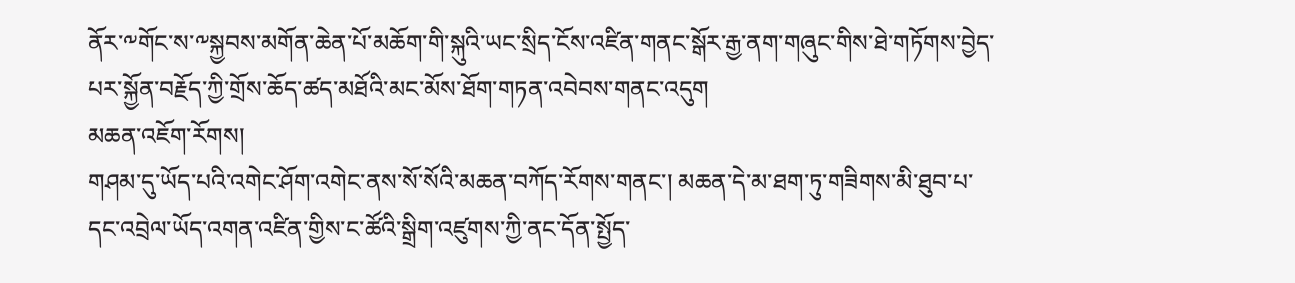ནོར་༸གོང་ས་༸སྐྱབས་མགོན་ཆེན་པོ་མཆོག་གི་སྐུའི་ཡང་སྲིད་ངོས་འཛིན་གནང་སྒོར་རྒྱ་ནག་གཞུང་གིས་ཐེ་གཏོགས་བྱེད་པར་སྐྱོན་བརྗོད་ཀྱི་གྲོས་ཆོད་ཚད་མཐོའི་མང་མོས་ཐོག་གཏན་འབེབས་གནང་འདུག
མཆན་འཇོག་རོགས།
གཤམ་དུ་ཡོད་པའི་འགེང་ཤོག་འགེང་ནས་སོ་སོའི་མཆན་བཀོད་རོགས་གནང་། མཆན་དེ་མ་ཐག་ཏུ་གཟིགས་མི་ཐུབ་པ་དང་འབྲེལ་ཡོད་འགན་འཛིན་གྱིས་ང་ཚོའི་སྒྲིག་འཛུགས་ཀྱི་ནང་དོན་སྤྱོད་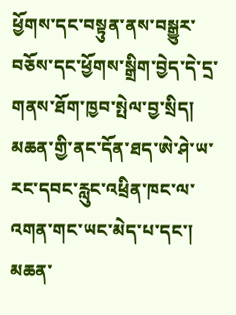ཕྱོགས་དང་བསྟུན་ནས་བསྒྱུར་བཅོས་དང་ཕྱོགས་སྒྲིག་བྱེད་དེ་དྲ་གནས་ཐོག་ཁྱབ་སྤེལ་བྱ་སྲིད། མཆན་གྱི་ནང་དོན་ཐད་ཨེ་ཤེ་ཡ་རང་དབང་རླུང་འཕྲིན་ཁང་ལ་འགན་གང་ཡང་མེད་པ་དང་། མཆན་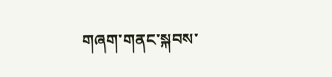གཞག་གནང་སྐབས་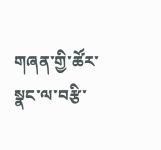གཞན་གྱི་ཚོར་སྣང་ལ་བརྩི་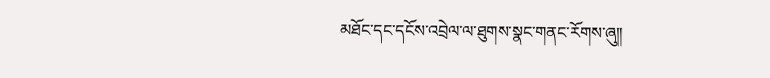མཐོང་དང་དངོས་འབྲེལ་ལ་ཐུགས་སྣང་གནང་རོགས་ཞུ༎